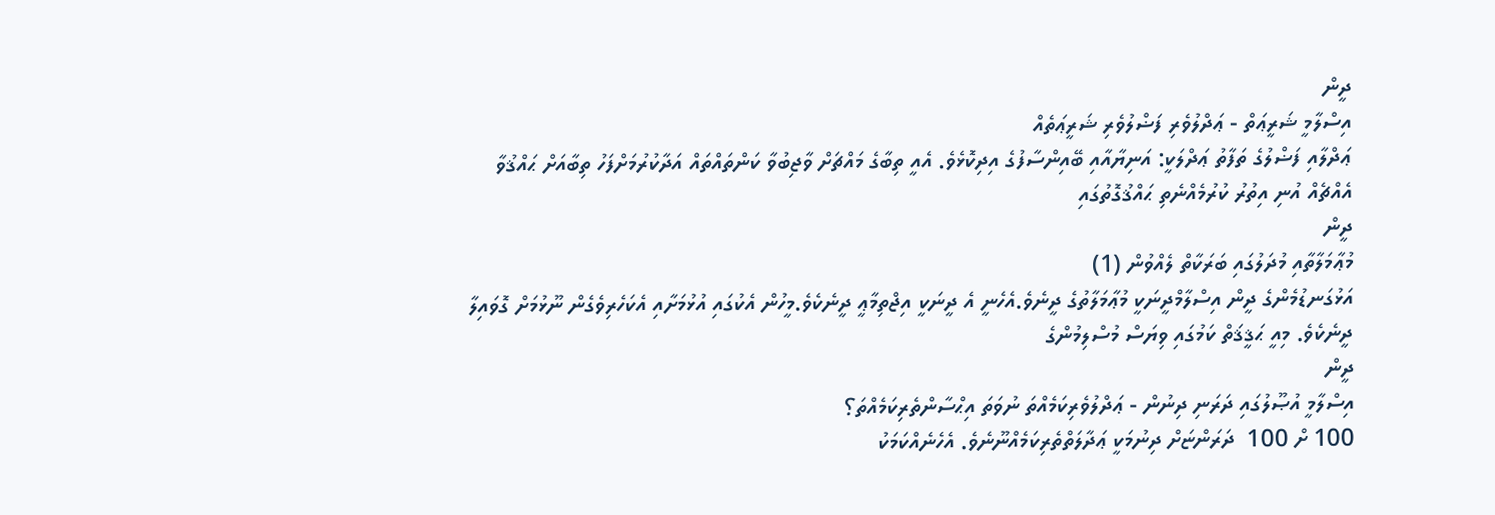ދީން
އިސްލާމީ ޝަރީޢަތް - ޢަދްލުވެރި ފަޟްލުވެރި ޝަރީޢަތެއް
ޢަދްލާއި ފަޟްލުގެ ތަފާތު ޢަދްލަކީ: އަނިޔާއާއި ބޭއިންސާފުގެ އިދިކޮޅެވެ. އެއީ ތިބާގެ މައްޗަށް ވާޖިބުވާ ކަންތައްތައް އަދާކުރުމަށްފަހު ތިބާއަށް ޙައްޤުވާ އެއްޗެއް އުނި އިތުރު ކުރުމެއްނެތި ޙައްޤުގޮތުގައި
ދީން
މުޢާމަލާތާއި މުދަލުގައި ބަރަކާތް ލެއްވުން (1)
އަޅުގަނޑުމެންގެ ދީން އިސްލާމްދީނަކީ މުޢާމަލާތުގެ ދީނެވެ.އެހެނީ އެ ދީނަކީ އިޖްތިމާޢީ ދީނެކެވެ.މީހުން އެކުގައި އުޅުމަށާއި އެކަހެރިވެގެން ނޫޅުމަށް ގޮވައިލާ ދީނެކެވެ. މިއީ ޙަޤީޤަތް ކަމުގައި ވިޔަސް މުސްލިމުންގެ
ދީން
އިސްލާމީ އުޞޫލުގައި ދަރަނި ދިނުން - ޢަދްލުވެރިކަމެއްތަ ނުވަތަ އިޙްސާންތެރިކަމެއްތަ؟
100 ށް 100  ދަރަންޏަށް ދިނުމަކީ ޢަދާލަތްތެރިކަމެއްނޫނެވެ. އެހެނެއްކަމަކު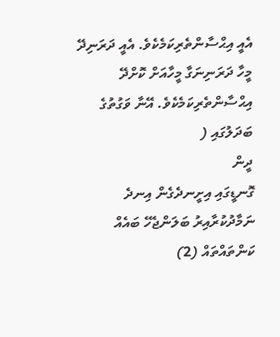އެއީ އިޙްސާންތެރިކަމެކެވެ. އެއީ ދަރަނިދޭ މީހާ ދަރަނިނަގާ މީހާއަށް ކޮށްދޭ އިޙްސާންތެރިކަމެކެވެ. އޭނާ ވަގުތުގެ ބަދަލުގައި (
ދީން
ގޮނޑީގައި އިށީނދެގެން އިނދެ ނަމާދުކުރާއިރު ބަލަންޖެހޭ ބައެއް ކަންތައްތައް (2)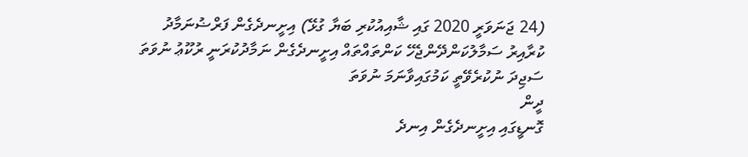(24 ޖަނަވަރީ 2020 ގައި ޝާއިއުކުރި ބަޔާ ގުޅޭ) އިށީނދެގެން ފަރްޟުނަމާދު ކުރާއިރު ސަމާލުކަންދޭންޖެހޭ ކަންތައްތައް އިށީނދެގެން ނަމާދުކުރަނީ ރުކޫޢު ނުވަތަ ސަޖިދަ ނުކުރެވޭތީ ކަމުގައިވާނަމަ ނުވަތަ
ދީން
ގޮނޑީގައި އިށީނދެގެން އިނދެ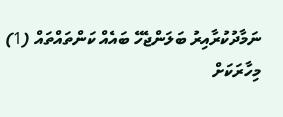ނަމާދުކުރާއިރު ބަލަންޖެހޭ ބައެއް ކަންތައްތައް (1)
މިހާރަކަށް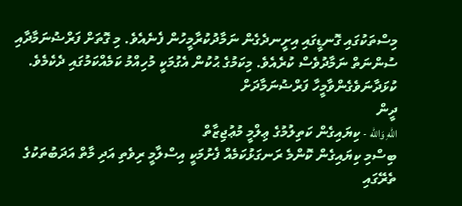މިސްތަކުގައި ގޮނޑީގައި އިށީނދެގެން ނަމާދުކުރާމީހުން ފެނެއެވެ. މި ގޮތަށް ފަރްޟުނަމާދާއި ސުންނަތް ނަމާދުވެސް ކުރެއެވެ. މިކަމުގެ ޙުކުން އެގުމަކީ މުހިއްމު ކަމެއްކަމުގައި ދެކެމެވެ. ކުޅަދާނަވެގެންވާމީހާ ފަރްޟުނަމާދަށް
ދީން
اللهِ وَالله - ކިޔައިގެން ކަތިލުމުގެ ޢިލްމީ މުޢުޖިޒާތް
ބިސްމި ކިޔައިގެން ކޮންމެ ރަނގަޅުކަމެއް ފެށުމަކީ އިސްލާމީ ރިވެތި އަދި މާތް އަދަބުތަކުގެ ތެރޭގައި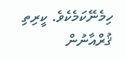ހިމެނޭކަމެކެވެ. ކީރިތި ޤުރްއާނުން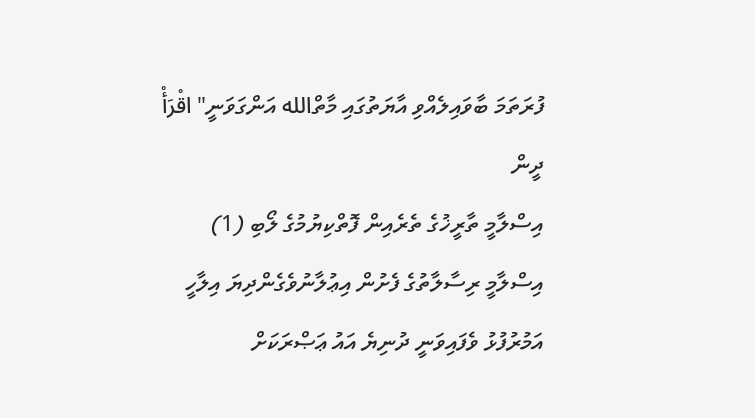ފުރަތަމަ ބާވައިލެއްވި އާޔަތުގައި މާތްالله އަންގަވަނީ" اقْرَأْ
ދީން
އިސްލާމީ ތާރީޚުގެ ތެރެއިން ފޮތްކިޔުމުގެ ލޯބި (1)
އިސްލާމީ ރިސާލާތުގެ ފެށުން އިޢުލާނުވެގެންދިޔަ އިލާހީ އަމުރުފުޅު ވެފައިވަނީ ދުނިޔެ އައު ޢަޞްރަކަށް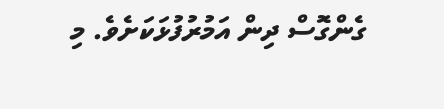ގެންގޮސް ދިން އަމުރުފުޅަކަށެވެ. މި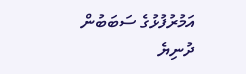އަމުރުފުޅުގެ ސަބަބުން ދުނިޔެ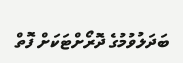ބަދަލުވުމުގެ ދޮރޯށްޓަކަށް ފޮތް